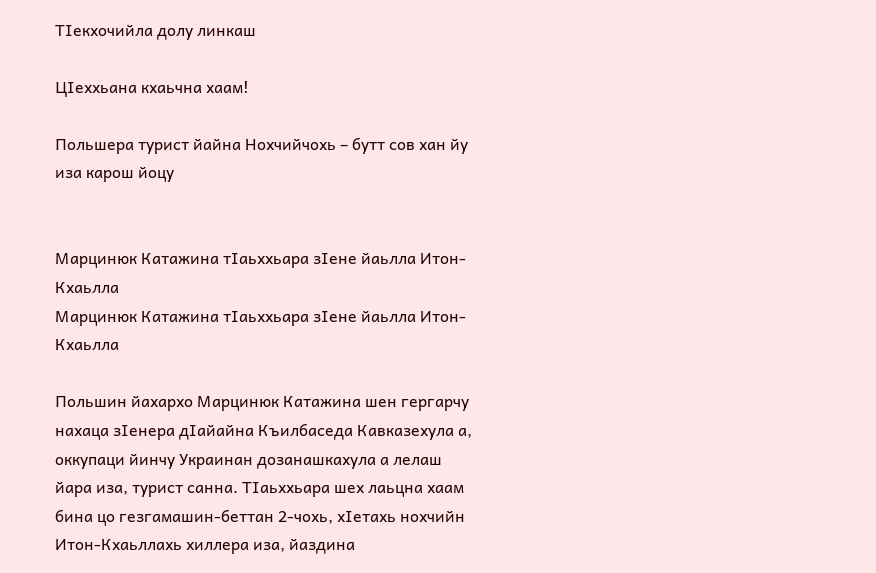ТIекхочийла долу линкаш

ЦIеххьана кхаьчна хаам!

Польшера турист йайна Нохчийчохь – бутт сов хан йу иза карош йоцу


Марцинюк Катажина тIаьххьара зIене йаьлла Итон-Кхаьлла
Марцинюк Катажина тIаьххьара зIене йаьлла Итон-Кхаьлла

Польшин йахархо Марцинюк Катажина шен гергарчу нахаца зIенера дIайайна Къилбаседа Кавказехула а, оккупаци йинчу Украинан дозанашкахула а лелаш йара иза, турист санна. ТIаьххьара шех лаьцна хаам бина цо гезгамашин-беттан 2-чохь, хIетахь нохчийн Итон-Кхаьллахь хиллера иза, йаздина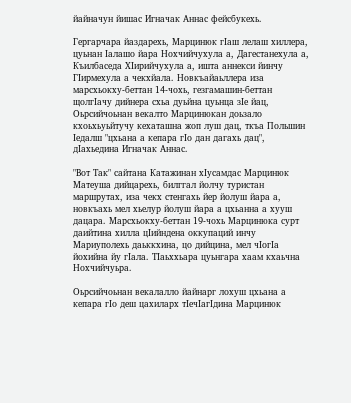йайначун йишас Игначак Аннас фейсбукехь.

Гергарчара йаздарехь, Марцинюк гIаш лелаш хиллера, цуьнан Iалашо йара Нохчийчухула а, Дагестанехула а, Къилбаседа ХIирийчухула а, ишта аннекси йинчу ГIирмехула а чекхйала. Новкъайаьллера иза марсхьокху-беттан 14-чохь, гезгамашин-беттан щолгIачу дийнера схьа дуьйна цуьнца зIе йац, Оьрсийчоьнан векалто Марцинюкан доьзало кхоьхьуьйтучу кехаташна жоп луш дац, ткъа Польшин Iедалш "цхьана а кепара гIо дан дагахь дац", дIахьедина Игначак Аннас.

"Вот Так" сайтана Катажинан хIусамдас Марцинюк Матеуша дийцарехь, билггал йолчу туристан маршрутах, иза чекх стенгахь йер йолуш йара а, новкъахь мел хьелур йолуш йара а цхьанна а хууш дацара. Марсхьокху-беттан 19-чохь Марцинюка сурт даийтина хилла цIийндена оккупаций инчу Мариуполехь даьккхина, цо дийцина, мел чIогIа йохийна йу гIала. ТIаьххьара цуьнгара хаам кхаьчна Нохчийчуьра.

Оьрсийчоьнан векалалло йайнарг лохуш цхьана а кепара гIо деш цахиларх тIечIагIдина Марцинюк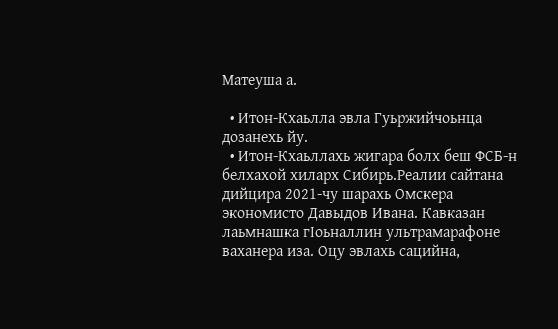Матеуша а.

  • Итон-Кхаьлла эвла Гуьржийчоьнца дозанехь йу.
  • Итон-Кхаьллахь жигара болх беш ФСБ-н белхахой хиларх Сибирь.Реалии сайтана дийцира 2021-чу шарахь Омскера экономисто Давыдов Ивана. Кавказан лаьмнашка гIоьналлин ультрамарафоне ваханера иза. Оцу эвлахь сацийна,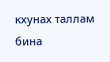кхунах таллам бина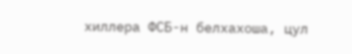хиллера ФСБ-н белхахоша, цул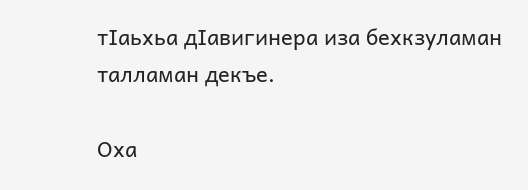тIаьхьа дIавигинера иза бехкзуламан талламан декъе.

Оха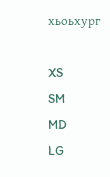хьоьхург

XS
SM
MD
LG